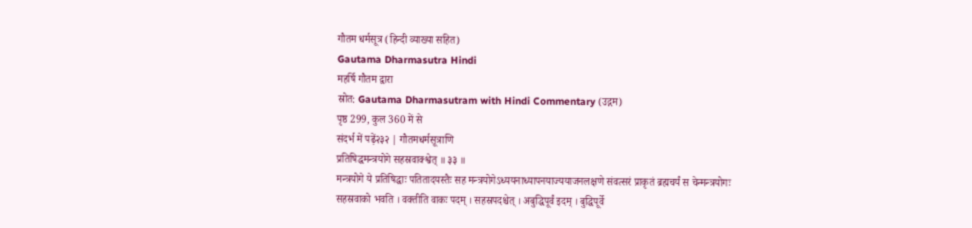गौतम धर्मसूत्र (हिन्दी व्याख्या सहित)
Gautama Dharmasutra Hindi
महर्षि गौतम द्वारा
स्रोत: Gautama Dharmasutram with Hindi Commentary (उद्गम)
पृष्ठ 299, कुल 360 में से
संदर्भ में पढ़ें२३२ | गौतमधर्मसूत्राणि
प्रतिषिद्धमन्त्रयोगे सहस्रवाक्श्वेत् ॥ ३३ ॥
मन्त्रयोगे ये प्रतिषिद्धाः पतितादयस्तैः सह मन्त्रयोगेऽध्ययनाध्यापनयाज्ययाजनलक्षणे संवत्सरं प्राकृतं ब्रह्मचर्यं स चेन्मन्त्रयोगः सहस्रवाको भवति । वक्तीति वाकः पदम् । सहस्रपदश्चेत् । अबुद्धिपूर्वं इदम् । बुद्धिपूर्वे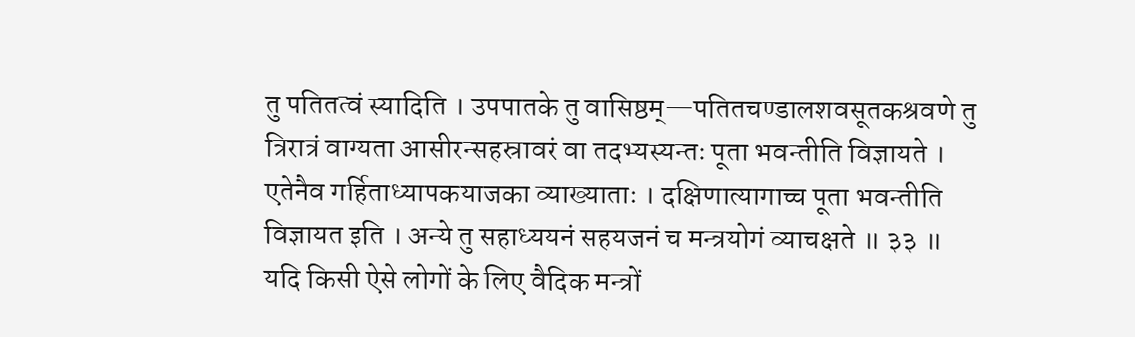तु पतितत्वं स्यादिति । उपपातके तु वासिष्ठम्—पतितचण्डालशवसूतकश्रवणे तु त्रिरात्रं वाग्यता आसीरन्सहस्रावरं वा तदभ्यस्यन्तः पूता भवन्तीति विज्ञायते । एतेनैव गर्हिताध्यापकयाजका व्याख्याताः । दक्षिणात्यागाच्च पूता भवन्तीति विज्ञायत इति । अन्ये तु सहाध्ययनं सहयजनं च मन्त्रयोगं व्याचक्षते ॥ ३३ ॥
यदि किसी ऐसे लोगों के लिए वैदिक मन्त्रों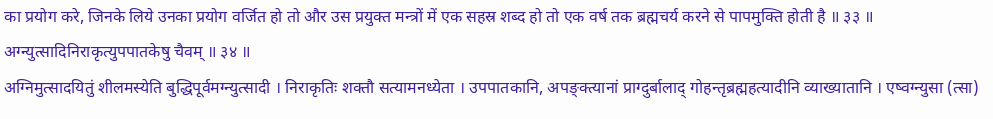का प्रयोग करे, जिनके लिये उनका प्रयोग वर्जित हो तो और उस प्रयुक्त मन्त्रों में एक सहस्र शब्द हो तो एक वर्ष तक ब्रह्मचर्य करने से पापमुक्ति होती है ॥ ३३ ॥
अग्न्युत्सादिनिराकृत्युपपातकेषु चैवम् ॥ ३४ ॥
अग्निमुत्सादयितुं शीलमस्येति बुद्धिपूर्वमग्न्युत्सादी । निराकृतिः शक्तौ सत्यामनध्येता । उपपातकानि, अपङ्क्त्यानां प्राग्दुर्बालाद् गोहन्तृब्रह्महत्यादीनि व्याख्यातानि । एष्वग्न्युसा (त्सा)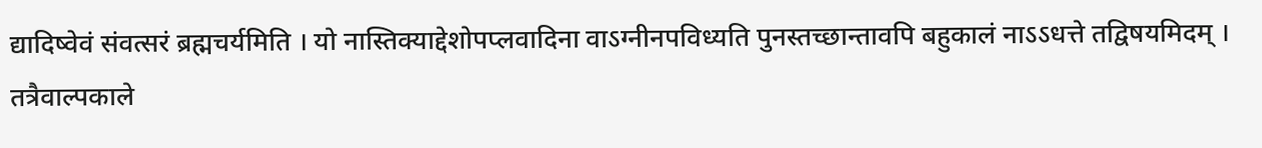द्यादिष्वेवं संवत्सरं ब्रह्मचर्यमिति । यो नास्तिक्याद्देशोपप्लवादिना वाऽग्नीनपविध्यति पुनस्तच्छान्तावपि बहुकालं नाऽऽधत्ते तद्विषयमिदम् । तत्रैवाल्पकाले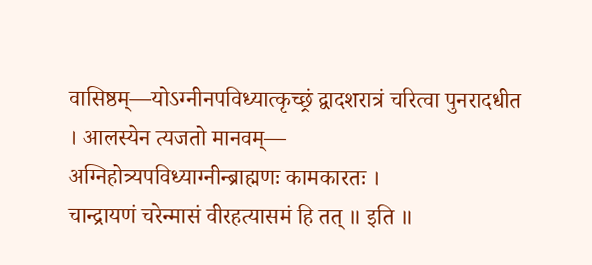वासिष्ठम्—योऽग्नीनपविध्यात्कृच्छ्रं द्वादशरात्रं चरित्वा पुनरादधीत । आलस्येन त्यजतो मानवम्—
अग्निहोत्र्यपविध्याग्नीन्ब्राह्मणः कामकारतः ।
चान्द्रायणं चरेन्मासं वीरहत्यासमं हि तत् ॥ इति ॥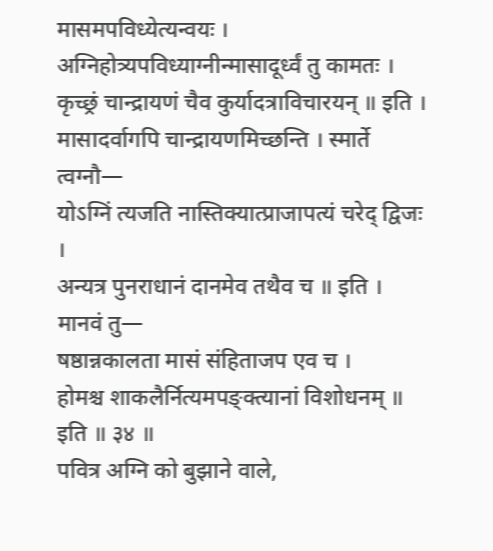मासमपविध्येत्यन्वयः ।
अग्निहोत्र्यपविध्याग्नीन्मासादूर्ध्वं तु कामतः ।
कृच्छ्रं चान्द्रायणं चैव कुर्यादत्राविचारयन् ॥ इति ।
मासादर्वागपि चान्द्रायणमिच्छन्ति । स्मार्ते त्वग्नौ—
योऽग्निं त्यजति नास्तिक्यात्प्राजापत्यं चरेद् द्विजः ।
अन्यत्र पुनराधानं दानमेव तथैव च ॥ इति ।
मानवं तु—
षष्ठान्नकालता मासं संहिताजप एव च ।
होमश्च शाकलैर्नित्यमपङ्क्त्यानां विशोधनम् ॥ इति ॥ ३४ ॥
पवित्र अग्नि को बुझाने वाले,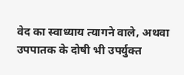वेद का स्वाध्याय त्यागने वाले, अथवा उपपातक के दोषी भी उपर्युक्त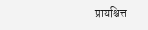प्रायश्चित्त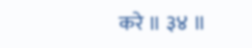करे ॥ ३४ ॥